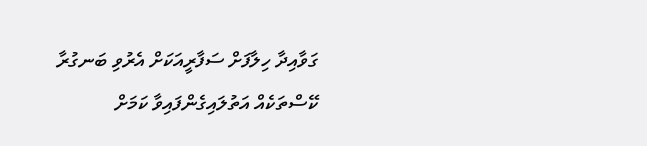ގަވާއިދާ ހިލާފަށް ސަފާރީއަކަށް އެރުވި ބަނގުރާ ކޭސްތަކެއް އަތުލައިގެންފައިވާ ކަމަށް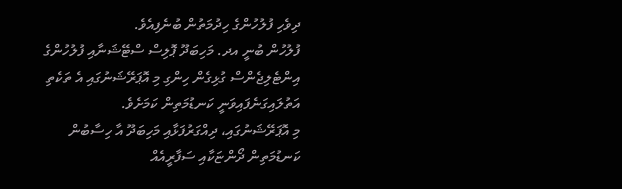ދިވެހި ފުލުހުންގެ ހިދުމަތުން ބުނެފިއެވެ.
ފުލުހުން ބުނީ އދ. މަހިބަދޫ ޕޮލިސް ސްޓޭޝަނާއި ފުލުހުންގެ އިންޓެލިޖެންސް ގުޅިގެން ހިންގި މި އޮޕަރޭޝަނުގައި އެ ތަކެތި އަތުލައިގަނެފައިވަނީ ކަނޑުމަތިން ކަމަށެވެ.
މި އޮޕަރޭޝަނުގައި، ދިއްގަރުފަޅާއި މަހިބަދޫ އާ ހިސާބުން ކަނޑުމަތިން ދޯންޏަކާއި ސަފާރީއެއް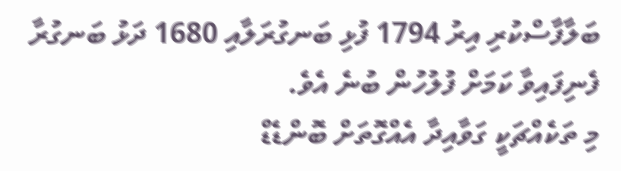ބަލާފާސްކުރި އިރު 1794 ފުޅި ބަނގުރަލާއި 1680 ދަޅު ބަނގުރާ ފެނިފައިވާ ކަމަށް ފުލުހުން ބުނެ އެވެ.
މި ތަކެއްޗަކީ ގަވާއިދާ އެއްގޮތަށް ބޮންޑެޑް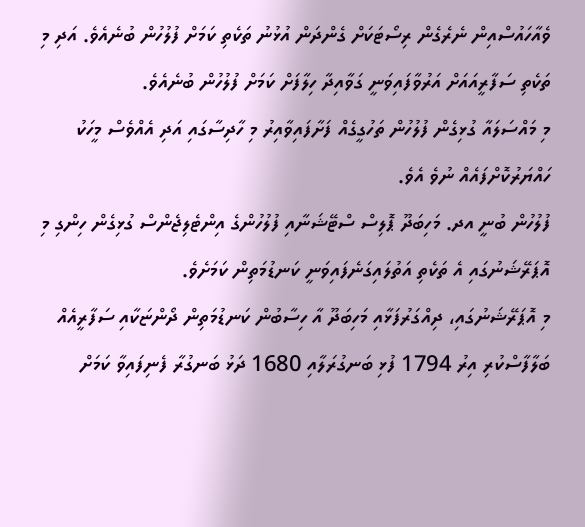ވެއާހައުސްއިން ނެރެގެން ރިސޯޓަކަށް ގެންދަން އުޅުނު ތަކެތި ކަމަށް ފުލުހުން ބުނެއެވެ. އަދި މި ތަކެތި ސަފާރީއައަށް އަރުވާފައިވަނީ ގަވާއިދާ ހިލާފަށް ކަމަށް ފުލުހުން ބުނެއެވެ.
މި މައްސަލައާ ގުޅިގެން ފުލުހުން ތަހުގީގެއް ފަށާފައިވާއިރު މި ހާދިސާގައި އަދި އެއްވެސް މީހަކު ހައްޔަރުކޮށްފައެއް ނުވެ އެވެ.
ފުލުހުން ބުނީ އދ. މަހިބަދޫ ޕޮލިސް ސްޓޭޝަނާއި ފުލުހުންގެ އިންޓެލިޖެންސް ގުޅިގެން ހިންގި މި އޮޕަރޭޝަނުގައި އެ ތަކެތި އަތުލައިގަނެފައިވަނީ ކަނޑުމަތިން ކަމަށެވެ.
މި އޮޕަރޭޝަނުގައި، ދިއްގަރުފަޅާއި މަހިބަދޫ އާ ހިސާބުން ކަނޑުމަތިން ދޯންޏަކާއި ސަފާރީއެއް ބަލާފާސްކުރި އިރު 1794 ފުޅި ބަނގުރަލާއި 1680 ދަޅު ބަނގުރާ ފެނިފައިވާ ކަމަށް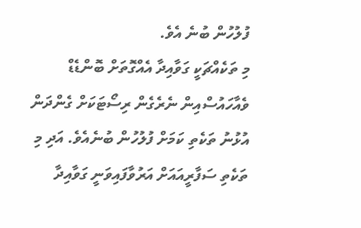ފުލުހުން ބުނެ އެވެ.
މި ތަކެއްޗަކީ ގަވާއިދާ އެއްގޮތަށް ބޮންޑެޑް ވެއާހައުސްއިން ނެރެގެން ރިސޯޓަކަށް ގެންދަން އުޅުނު ތަކެތި ކަމަށް ފުލުހުން ބުނެއެވެ. އަދި މި ތަކެތި ސަފާރީއައަށް އަރުވާފައިވަނީ ގަވާއިދާ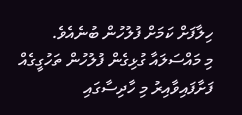ހިލާފަށް ކަމަށް ފުލުހުން ބުނެއެވެ.
މި މައްސަލައާ ގުޅިގެން ފުލުހުން ތަހުގީގެއް ފަށާފައިވާއިރު މި ހާދިސާގައި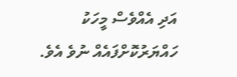އަދި އެއްވެސް މީހަކު ހައްޔަރުކޮށްފައެއް ނުވެ އެވެ.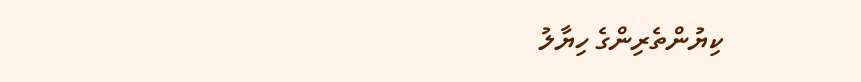ކިޔުންތެރިންގެ ހިޔާލު